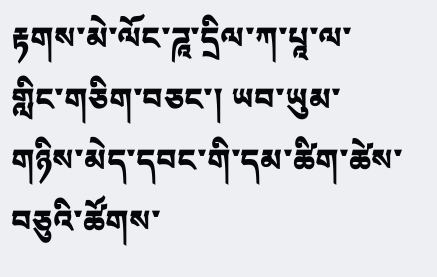རྟགས་མེ་ལོང་ཌཱ་དྲིལ་ཀ་པཱ་ལ་གླིང་གཅིག་བཅང་། ཡབ་ཡུམ་གཉིས་མེད་དབང་གི་དམ་ཚིག་ཚེས་བཅུའི་ཚོགས་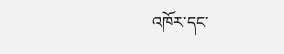འཁོར་དང་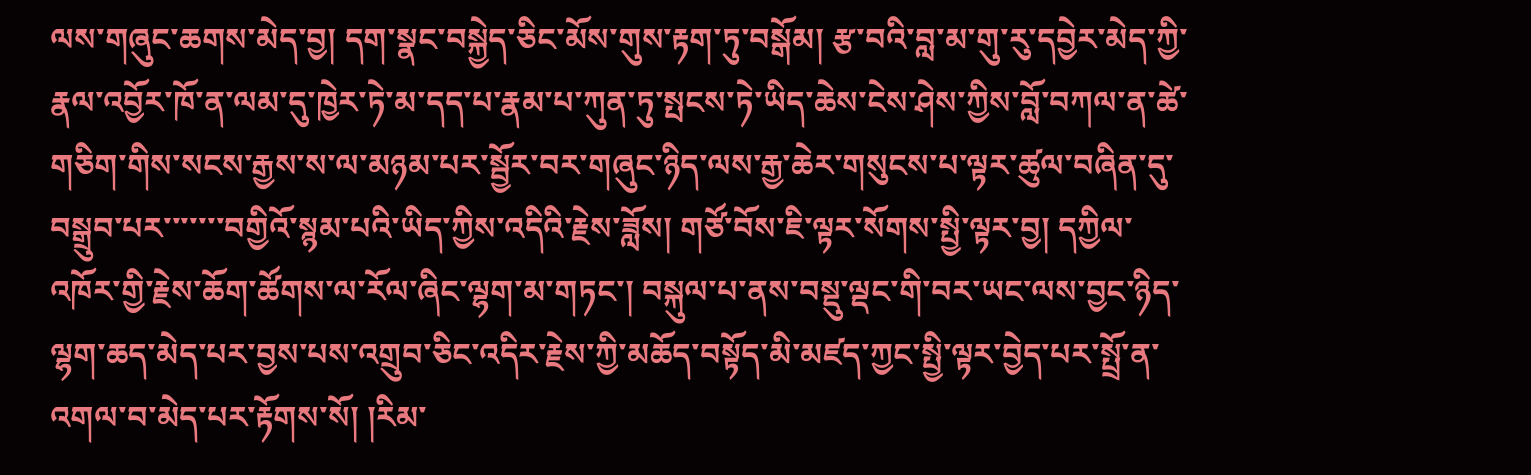ལས་གཞུང་ཆགས་མེད་བྱ། དག་སྣང་བསྐྱེད་ཅིང་མོས་གུས་རྟག་ཏུ་བསྒོམ། རྩ་བའི་བླ་མ་གུ་རུ་དབྱེར་མེད་ཀྱི་རྣལ་འབྱོར་ཁོ་ན་ལམ་དུ་ཁྱེར་ཏེ་མ་དད་པ་རྣམ་པ་ཀུན་ཏུ་སྤངས་ཏེ་ཡིད་ཆེས་ངེས་ཤེས་ཀྱིས་བློ་བཀལ་ན་ཚེ་གཅིག་གིས་སངས་རྒྱས་ས་ལ་མཉམ་པར་སྦྱོར་བར་གཞུང་ཉིད་ལས་རྒྱ་ཆེར་གསུངས་པ་ལྟར་ཚུལ་བཞིན་དུ་བསྒྲུབ་པར་་་་་་་བགྱིའོ་སྙམ་པའི་ཡིད་ཀྱིས་འདིའི་རྗེས་ཟློས། གཙོ་བོས་ཇི་ལྟར་སོགས་སྤྱི་ལྟར་བྱ། དཀྱིལ་འཁོར་གྱི་རྗེས་ཆོག་ཚོགས་ལ་རོལ་ཞིང་ལྷག་མ་གཏང་། བསྐུལ་པ་ནས་བསྡུ་ལྡང་གི་བར་ཡང་ལས་བྱང་ཉིད་ལྷག་ཆད་མེད་པར་བྱས་པས་འགྲུབ་ཅིང་འདིར་རྗེས་ཀྱི་མཆོད་བསྟོད་མི་མཛད་ཀྱང་སྤྱི་ལྟར་བྱེད་པར་སྤྲོ་ན་འགལ་བ་མེད་པར་རྟོགས་སོ། །རིམ་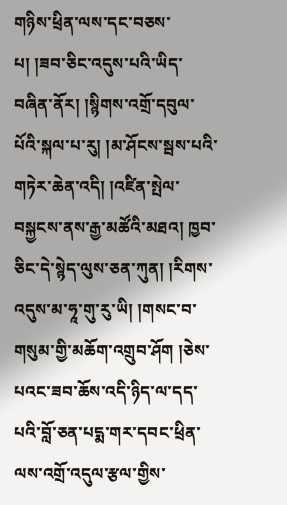གཉིས་ཕྲིན་ལས་དང་བཅས་པ། །ཟབ་ཅིང་འདུས་པའི་ཡིད་བཞིན་ནོར། །སྙིགས་འགྲོ་དབུལ་པོའི་སྐལ་པ་རུ། །མ་ཤོངས་སྦས་པའི་གཏེར་ཆེན་འདི། །འཛིན་སྤེལ་བསྐྱངས་ནས་རྒྱ་མཚོའི་མཐའ། ཁྱབ་ཅིང་དེ་སྙེད་ལུས་ཅན་ཀུན། །རིགས་འདུས་མ་ཧཱ་གུ་རུ་ཡི། །གསང་བ་གསུམ་གྱི་མཆོག་འགྲུབ་ཤོག །ཅེས་པའང་ཟབ་ཆོས་འདི་ཉིད་ལ་དད་པའི་བློ་ཅན་པདྨ་གར་དབང་ཕྲིན་ལས་འགྲོ་འདུལ་རྩལ་གྱིས་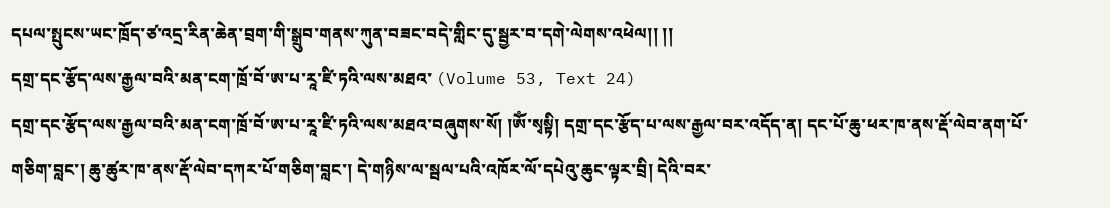དཔལ་སྤུངས་ཡང་ཁྲོད་ཙ་འདྲ་རིན་ཆེན་བྲག་གི་སྒྲུབ་གནས་ཀུན་བཟང་བདེ་གླིང་དུ་སྦྱར་བ་དགེ་ལེགས་འཕེལ།། །།
དགྲ་དང་རྩོད་ལས་རྒྱལ་བའི་མན་ངག་ཁྲོ་བོ་ཨ་པ་རཱ་ཛི་ཏའི་ལས་མཐའ་ (Volume 53, Text 24)
དགྲ་དང་རྩོད་ལས་རྒྱལ་བའི་མན་ངག་ཁྲོ་བོ་ཨ་པ་རཱ་ཛི་ཏའི་ལས་མཐའ་བཞུགས་སོ། །ཨོཾ་སྭསྟི། དགྲ་དང་རྩོད་པ་ལས་རྒྱལ་བར་འདོད་ན། དང་པོ་ཆུ་ཕར་ཁ་ནས་རྡོ་ལེབ་ནག་པོ་གཅིག་བླང་། ཆུ་ཚུར་ཁ་ནས་རྡོ་ལེབ་དཀར་པོ་གཅིག་བླང་། དེ་གཉིས་ལ་སྦལ་པའི་འཁོར་ལོ་དཔེའུ་ཆུང་ལྟར་བྲི། དེའི་བར་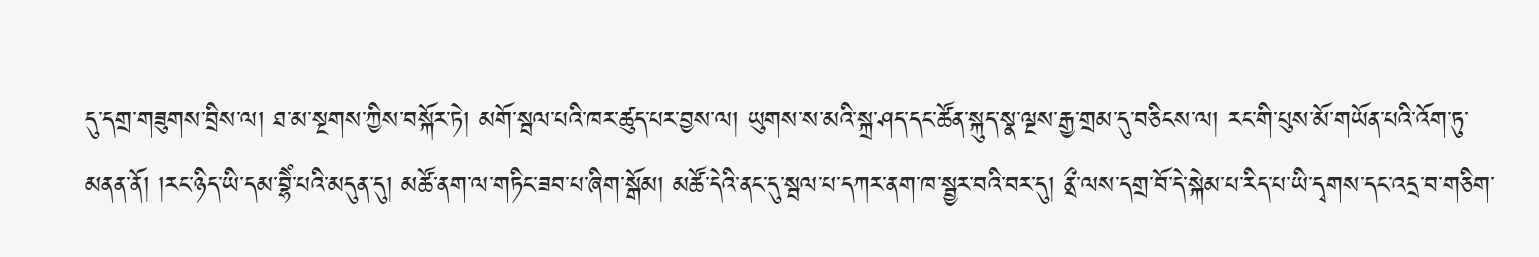དུ་དགྲ་གཟུགས་བྲིས་ལ། ཐ་མ་སྔགས་ཀྱིས་བསྐོར་ཏེ། མགོ་སྦལ་པའི་ཁར་ཚུད་པར་བྱས་ལ། ཡུགས་ས་མའི་སྐྲ་ཤད་དང་ཚོན་སྐུད་སྣ་ལྔས་རྒྱ་གྲམ་དུ་བཅིངས་ལ། རང་གི་པུས་མོ་གཡོན་པའི་འོག་ཏུ་མནན་ནོ། །རང་ཉིད་ཡི་དམ་བྷཻཾ་པའི་མདུན་དུ། མཚོ་ནག་ལ་གཏིང་ཟབ་པ་ཞིག་སྒོམ། མཚོ་དེའི་ནང་དུ་སྦལ་པ་དཀར་ནག་ཁ་སྦྱར་བའི་བར་དུ། ནྲྀ་ལས་དགྲ་བོ་དེ་སྐེམ་པ་རིད་པ་ཡི་དྭགས་དང་འདྲ་བ་གཅིག་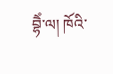བྷཻཾ་ལ། ཁོའི་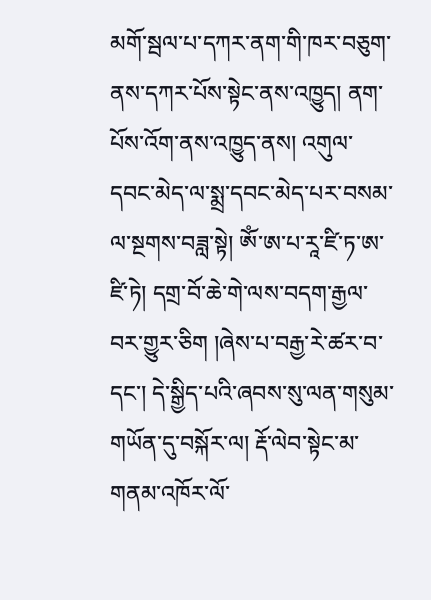མགོ་སྦལ་པ་དཀར་ནག་གི་ཁར་བཅུག་ནས་དཀར་པོས་སྟེང་ནས་འཁྱུད། ནག་པོས་འོག་ནས་འཁྱུད་ནས། འགུལ་དབང་མེད་ལ་སྨྲ་དབང་མེད་པར་བསམ་ལ་སྔགས་བཟླ་སྟེ། ཨོཾ་ཨ་པ་རཱ་ཛི་ཏ་ཨ་ཛི་ཏེ། དགྲ་བོ་ཆེ་གེ་ལས་བདག་རྒྱལ་བར་གྱུར་ཅིག །ཞེས་པ་བརྒྱ་རེ་ཚར་བ་དང་། དེ་སྒྱིད་པའི་ཞབས་སུ་ལན་གསུམ་གཡོན་དུ་བསྐོར་ལ། རྡོ་ལེབ་སྟེང་མ་གནམ་འཁོར་ལོ་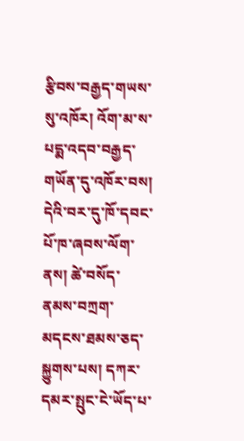རྩིབས་བརྒྱད་གཡས་སུ་འཁོར། འོག་མ་ས་པདྨ་འདབ་བརྒྱད་གཡོན་དུ་འཁོར་བས། དེའི་བར་དུ་ཁོ་དབང་པོ་ཁ་ཞབས་ལོག་ནས། ཚེ་བསོད་ནམས་བཀྲག་མདངས་ཐམས་ཅད་སྐྱུགས་པས། དཀར་དམར་སྤུང་ངེ་ཡོད་པ་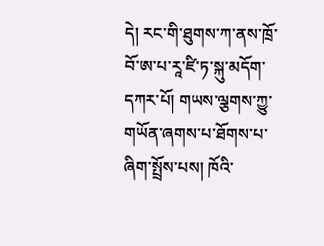དེ། རང་གི་ཐུགས་ཀ་ནས་ཁྲོ་བོ་ཨ་པ་རཱ་ཛི་ཏ་སྐུ་མདོག་དཀར་པོ། གཡས་ལྕགས་ཀྱུ་གཡོན་ཞགས་པ་ཐོགས་པ་ཞིག་སྤྲོས་པས། ཁོའི་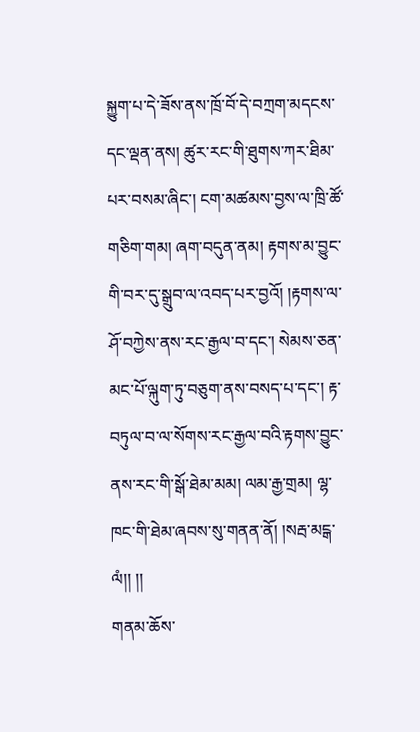སྐྱུག་པ་དེ་ཟོས་ནས་ཁྲོ་བོ་དེ་བཀྲག་མདངས་དང་ལྡན་ནས། ཚུར་རང་གི་ཐུགས་ཀར་ཐིམ་པར་བསམ་ཞིང་། ངག་མཚམས་བྱས་ལ་ཁྲི་ཚོ་གཅིག་གམ། ཞག་བདུན་ནམ། རྟགས་མ་བྱུང་གི་བར་དུ་སྒྲུབ་ལ་འབད་པར་བྱའོ། །རྟགས་ལ་ཤོ་བཀྱེས་ནས་རང་རྒྱལ་བ་དང་། སེམས་ཅན་མང་པོ་ལྐུག་ཏུ་བཅུག་ནས་བསད་པ་དང་། རྟ་བཏུལ་བ་ལ་སོགས་རང་རྒྱལ་བའི་རྟགས་བྱུང་ནས་རང་གི་སྒོ་ཐེམ་མམ། ལམ་རྒྱ་གྲམ། ལྷ་ཁང་གི་ཐེམ་ཞབས་སུ་གནན་ནོ། །སརྦ་མངྒ་ལཾ།། །།
གནམ་ཆོས་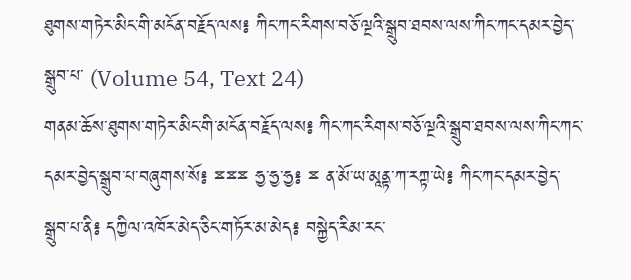ཐུགས་གཏེར་མིང་གི་མངོན་བརྗོད་ལས༔ ཀིང་ཀང་རིགས་བཅོ་ལྔའི་སྒྲུབ་ཐབས་ལས་ཀིང་ཀང་དམར་བྱེད་སྒྲུབ་པ་ (Volume 54, Text 24)
གནམ་ཆོས་ཐུགས་གཏེར་མིང་གི་མངོན་བརྗོད་ལས༔ ཀིང་ཀང་རིགས་བཅོ་ལྔའི་སྒྲུབ་ཐབས་ལས་ཀིང་ཀང་དམར་བྱེད་སྒྲུབ་པ་བཞུགས་སོ༔ ྈྈྈ ཧྱ་ཧྱ་ཧྱ༔ ྈ ན་མོ་ཡ་མཱནྟ་ཀ་རཀྟ་ཡེ༔ ཀིང་ཀང་དམར་བྱེད་སྒྲུབ་པ་ནི༔ དཀྱིལ་འཁོར་མེད་ཅིང་གཏོར་མ་མེད༔ བསྐྱེད་རིམ་རང་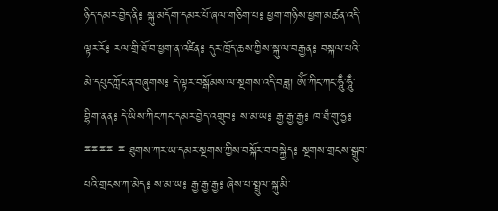ཉིད་དམར་བྱེད་ནི༔ སྐུ་མདོག་དམར་པོ་ཞལ་གཅིག་པ༔ ཕྱག་གཉིས་ཕྱག་མཚན་འདི་ལྟར་རོ༔ རལ་གྲི་ཐོ་བ་ཕྱག་ན་འཛིན༔ དུར་ཁྲོད་ཆས་ཀྱིས་སྐུ་ལ་བརྒྱན༔ བསྐལ་པའི་མེ་དཔུང་ཀློང་ན་བཞུགས༔ དེ་ལྟར་བསྒོམས་ལ་སྔགས་འདི་བཟླ། ཨོཾ་ཀིང་ཀང་ཧཱུྃ་ཧཱུྃ་བྷིག་ནན༔ དེ་ཡིས་ཀིང་ཀང་དམར་བྱེད་འགྲུབ༔ ས་མ་ཡ༔ རྒྱ་རྒྱ་རྒྱ༔ ཁ་ཐཾ་གུ་ཧྱ༔ ྈྈྈྈ ྈ ཐུགས་ཀར་ཡ་དམར་སྔགས་ཀྱིས་བསྐོར་བ་བསྐྱེད༔ སྔགས་གྲངས་སྒྲུབ་པའི་གྲངས་ཀ་མེད༔ ས་མ་ཡ༔ རྒྱ་རྒྱ་རྒྱ༔ ཞེས་པ་སྤྲུལ་སྐུ་མི་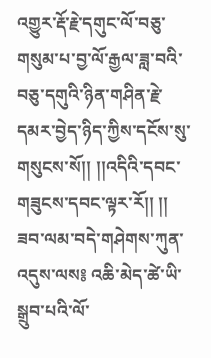འགྱུར་རྡོ་རྗེ་དགུང་ལོ་བཅུ་གསུམ་པ་བྱ་ལོ་རྒྱལ་ཟླ་བའི་བཅུ་དགུའི་ཉིན་གཤིན་རྗེ་དམར་བྱེད་ཉིད་ཀྱིས་དངོས་སུ་གསུངས་སོ།། །།འདིའི་དབང་གཟུངས་དབང་ལྟར་རོ།། །།
ཟབ་ལམ་བདེ་གཤེགས་ཀུན་འདུས་ལས༔ འཆི་མེད་ཚེ་ཡི་སྒྲུབ་པའི་ལོ་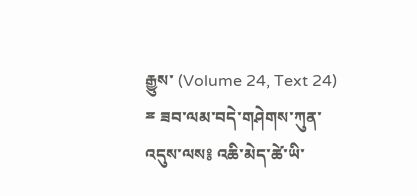རྒྱུས་ (Volume 24, Text 24)
ྈ ཟབ་ལམ་བདེ་གཤེགས་ཀུན་འདུས་ལས༔ འཆི་མེད་ཚེ་ཡི་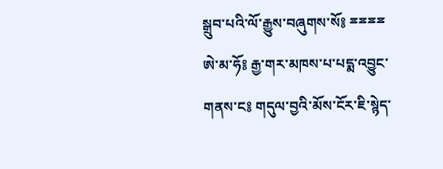སྒྲུབ་པའི་ལོ་རྒྱུས་བཞུགས་སོ༔ ྈྈྈྈ ཨེ་མ་ཧོ༔ རྒྱ་གར་མཁས་པ་པདྨ་འབྱུང་གནས་ང༔ གདུལ་བྱའི་མོས་ངོར་ཇི་སྙེད་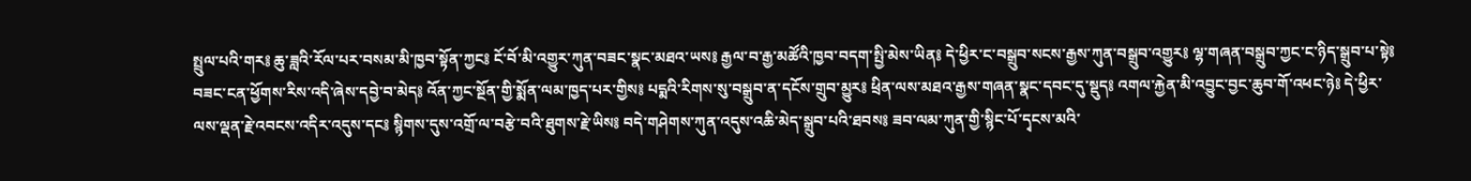སྤྲུལ་པའི་གར༔ ཆུ་ཟླའི་རོལ་པར་བསམ་མི་ཁྱབ་སྟོན་ཀྱང༔ ངོ་བོ་མི་འགྱུར་ཀུན་བཟང་སྣང་མཐའ་ཡས༔ རྒྱལ་བ་རྒྱ་མཚོའི་ཁྱབ་བདག་སྤྱི་མེས་ཡིན༔ དེ་ཕྱིར་ང་བསྒྲུབ་སངས་རྒྱས་ཀུན་བསྒྲུབ་འགྱུར༔ ལྷ་གཞན་བསྒྲུབ་ཀྱང་ང་ཉིད་སྒྲུབ་པ་སྟེ༔ བཟང་ངན་ཕྱོགས་རིས་འདི་ཞེས་དབྱེ་བ་མེད༔ འོན་ཀྱང་སྔོན་གྱི་སྨོན་ལམ་ཁྱད་པར་གྱིས༔ པདྨའི་རིགས་སུ་བསྒྲུབ་ན་དངོས་གྲུབ་མྱུར༔ ཕྲིན་ལས་མཐའ་རྒྱས་གཞན་སྣང་དབང་དུ་སྡུད༔ འགལ་རྐྱེན་མི་འབྱུང་བྱང་ཆུབ་གོ་འཕང་ཉེ༔ དེ་ཕྱིར་ལས་ལྡན་རྗེ་འབངས་འདིར་འདུས་དང༔ སྙིགས་དུས་འགྲོ་ལ་བརྩེ་བའི་ཐུགས་རྗེ་ཡིས༔ བདེ་གཤེགས་ཀུན་འདུས་འཆི་མེད་སྒྲུབ་པའི་ཐབས༔ ཟབ་ལམ་ཀུན་གྱི་སྙིང་པོ་དྭངས་མའི་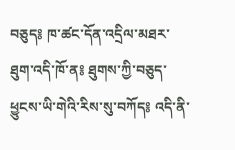བཅུད༔ ཁ་ཚང་དོན་འདྲིལ་མཐར་ཐུག་འདི་ཁོ་ན༔ ཐུགས་ཀྱི་བཅུད་ཕྱུངས་ཡི་གེའི་རིས་སུ་བཀོད༔ འདི་ནི་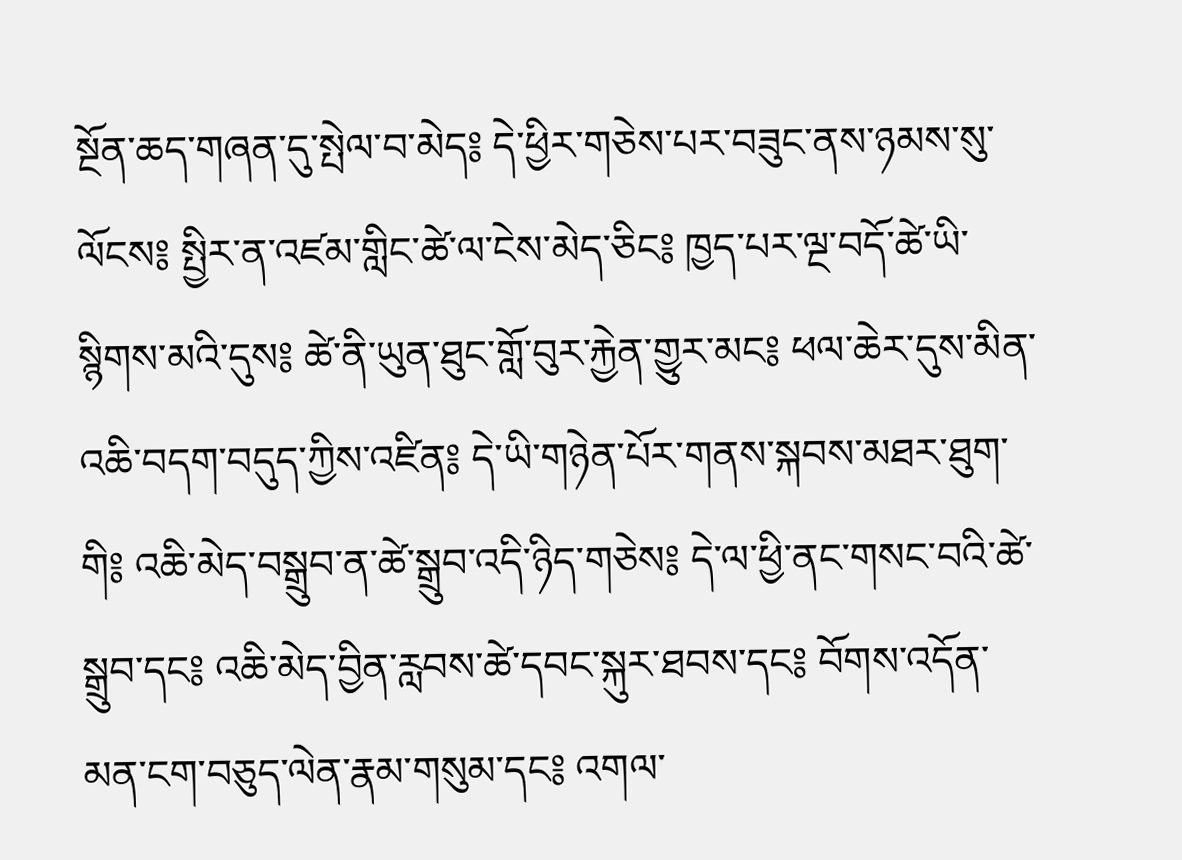སྔོན་ཆད་གཞན་དུ་སྤེལ་བ་མེད༔ དེ་ཕྱིར་གཅེས་པར་བཟུང་ནས་ཉམས་སུ་ལོངས༔ སྤྱིར་ན་འཛམ་གླིང་ཚེ་ལ་ངེས་མེད་ཅིང༔ ཁྱད་པར་ལྔ་བདོ་ཚེ་ཡི་སྙིགས་མའི་དུས༔ ཚེ་ནི་ཡུན་ཐུང་གློ་བུར་རྐྱེན་གྱུར་མང༔ ཕལ་ཆེར་དུས་མིན་འཆི་བདག་བདུད་ཀྱིས་འཛིན༔ དེ་ཡི་གཉེན་པོར་གནས་སྐབས་མཐར་ཐུག་གི༔ འཆི་མེད་བསྒྲུབ་ན་ཚེ་སྒྲུབ་འདི་ཉིད་གཅེས༔ དེ་ལ་ཕྱི་ནང་གསང་བའི་ཚེ་སྒྲུབ་དང༔ འཆི་མེད་བྱིན་རླབས་ཚེ་དབང་སྐུར་ཐབས་དང༔ བོགས་འདོན་མན་ངག་བཅུད་ལེན་རྣམ་གསུམ་དང༔ འགལ་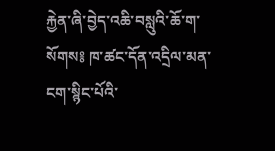རྐྱེན་ཞི་བྱེད་འཆི་བསླུའི་ཆོ་ག་སོགས༔ ཁ་ཚང་དོན་འདྲིལ་མན་ངག་སྙིང་པོའི་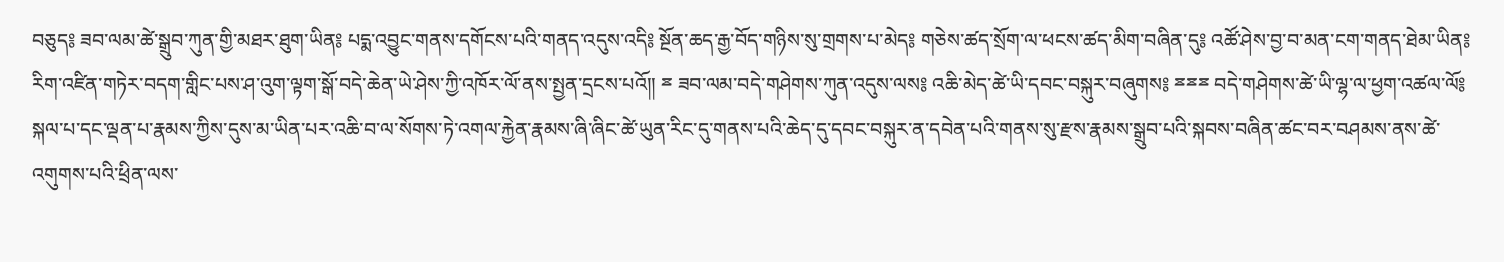བཅུད༔ ཟབ་ལམ་ཚེ་སྒྲུབ་ཀུན་གྱི་མཐར་ཐུག་ཡིན༔ པདྨ་འབྱུང་གནས་དགོངས་པའི་གནད་འདུས་འདི༔ སྔོན་ཆད་རྒྱ་བོད་གཉིས་སུ་གྲགས་པ་མེད༔ གཅེས་ཚད་སྲོག་ལ་ཕངས་ཚད་མིག་བཞིན་དུ༔ འཚོ་ཤེས་བྱ་བ་མན་ངག་གནད་ཐེམ་ཡིན༔ རིག་འཛིན་གཏེར་བདག་གླིང་པས་ཤ་འུག་ལྟག་སྒོ་བདེ་ཆེན་ཡེ་ཤེས་ཀྱི་འཁོར་ལོ་ནས་སྤྱན་དྲངས་པའོ།། ྈ ཟབ་ལམ་བདེ་གཤེགས་ཀུན་འདུས་ལས༔ འཆི་མེད་ཚེ་ཡི་དབང་བསྐུར་བཞུགས༔ ྈྈྈ བདེ་གཤེགས་ཚེ་ཡི་ལྷ་ལ་ཕྱག་འཚལ་ལོ༔ སྐལ་པ་དང་ལྡན་པ་རྣམས་ཀྱིས་དུས་མ་ཡིན་པར་འཆི་བ་ལ་སོགས་ཏེ་འགལ་རྐྱེན་རྣམས་ཞི་ཞིང་ཚེ་ཡུན་རིང་དུ་གནས་པའི་ཆེད་དུ་དབང་བསྐུར་ན་དབེན་པའི་གནས་སུ་རྫས་རྣམས་སྒྲུབ་པའི་སྐབས་བཞིན་ཚང་བར་བཤམས་ནས་ཚེ་འགུགས་པའི་ཕྲིན་ལས་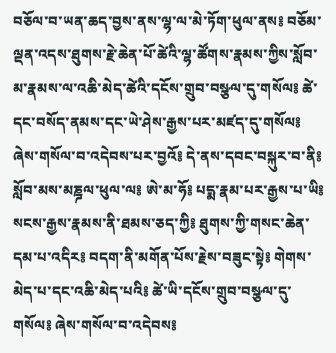བཅོལ་བ་ཡན་ཆད་བྱས་ནས་ལྷ་ལ་མེ་ཏོག་ཕུལ་ནས༔ བཅོམ་ལྡན་འདས་ཐུགས་རྗེ་ཆེན་པོ་ཚེའི་ལྷ་ཚོགས་རྣམས་ཀྱིས་སློབ་མ་རྣམས་ལ་འཆི་མེད་ཚེའི་དངོས་གྲུབ་བསྩལ་དུ་གསོལ༔ ཚེ་དང་བསོད་ནམས་དང་ཡེ་ཤེས་རྒྱས་པར་མཛད་དུ་གསོལ༔ ཞེས་གསོལ་བ་འདེབས་པར་བྱའོ༔ དེ་ནས་དབང་བསྐུར་བ་ནི༔ སློབ་མས་མཎྜལ་ཕུལ་ལ༔ ཨེ་མ་ཧོ༔ པདྨ་རྣམ་པར་རྒྱས་པ་ཡི༔ སངས་རྒྱས་རྣམས་ནི་ཐམས་ཅད་ཀྱི༔ ཐུགས་ཀྱི་གསང་ཆེན་དམ་པ་འདིར༔ བདག་ནི་མགོན་པོས་རྗེས་བཟུང་སྟེ༔ གེགས་མེད་པ་དང་འཆི་མེད་པའི༔ ཚེ་ཡི་དངོས་གྲུབ་བསྩལ་དུ་གསོལ༔ ཞེས་གསོལ་བ་འདེབས༔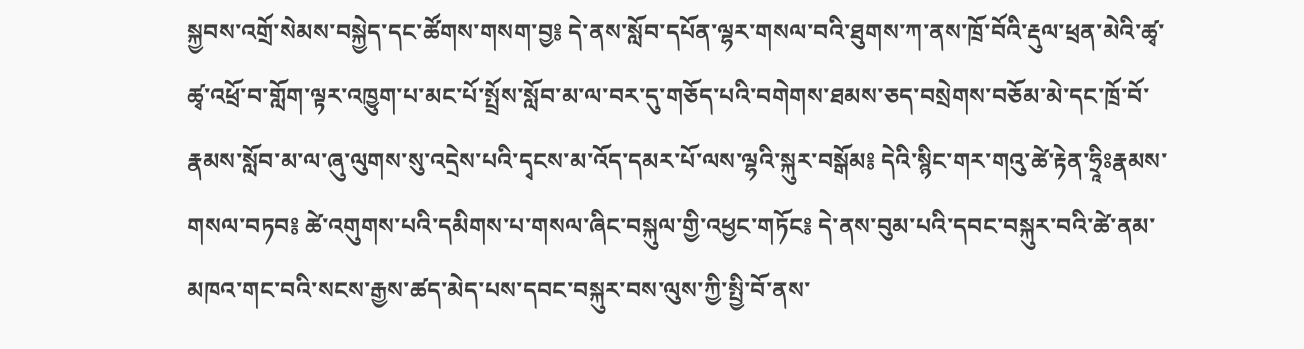སྐྱབས་འགྲོ་སེམས་བསྐྱེད་དང་ཚོགས་གསག་བྱ༔ དེ་ནས་སློབ་དཔོན་ལྷར་གསལ་བའི་ཐུགས་ཀ་ནས་ཁྲོ་བོའི་རྡུལ་ཕྲན་མེའི་ཚྭ་ཚྭ་འཕྲོ་བ་གློག་ལྟར་འཁྱུག་པ་མང་པོ་སྤྲོས་སློབ་མ་ལ་བར་དུ་གཅོད་པའི་བགེགས་ཐམས་ཅད་བསྲེགས་བཅོམ་མེ་དང་ཁྲོ་བོ་རྣམས་སློབ་མ་ལ་ཞུ་ལུགས་སུ་འདྲེས་པའི་དྭངས་མ་འོད་དམར་པོ་ལས་ལྷའི་སྐུར་བསྒོམ༔ དེའི་སྙིང་གར་གའུ་ཚེ་རྟེན་ཧྲཱིཿརྣམས་གསལ་བཏབ༔ ཚེ་འགུགས་པའི་དམིགས་པ་གསལ་ཞིང་བསྐུལ་གྱི་འཕྱང་གཏོང༔ དེ་ནས་བུམ་པའི་དབང་བསྐུར་བའི་ཚེ་ནམ་མཁའ་གང་བའི་སངས་རྒྱས་ཚད་མེད་པས་དབང་བསྐུར་བས་ལུས་ཀྱི་སྤྱི་བོ་ནས་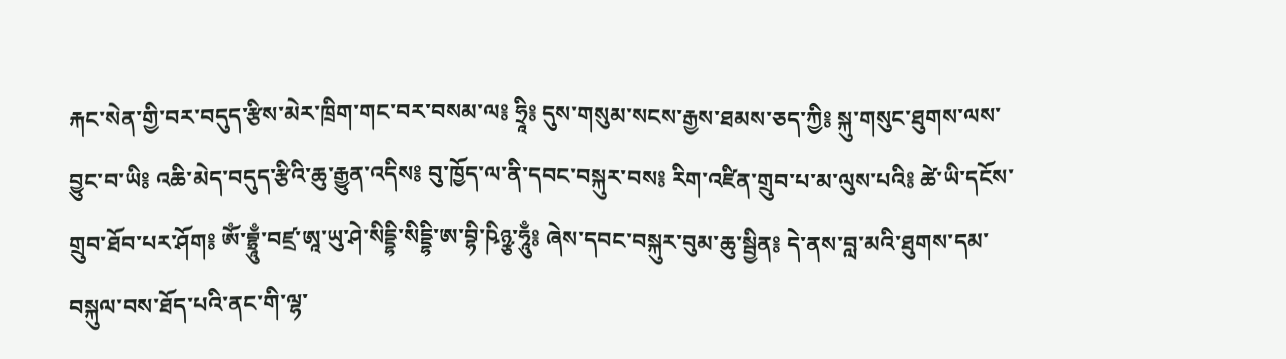རྐང་སེན་གྱི་བར་བདུད་རྩིས་མེར་ཁྲིག་གང་བར་བསམ་ལ༔ ཧྲཱི༔ དུས་གསུམ་སངས་རྒྱས་ཐམས་ཅད་ཀྱི༔ སྐུ་གསུང་ཐུགས་ལས་བྱུང་བ་ཡི༔ འཆི་མེད་བདུད་རྩིའི་ཆུ་རྒྱུན་འདིས༔ བུ་ཁྱོད་ལ་ནི་དབང་བསྐུར་བས༔ རིག་འཛིན་གྲུབ་པ་མ་ལུས་པའི༔ ཚེ་ཡི་དངོས་གྲུབ་ཐོབ་པར་ཤོག༔ ཨོཾ་བྷྲཱུྃ་བཛྲ་ཨཱ་ཡུ་ཤེ་སིདྡྷི་སིདྡྷི་ཨ་བྷི་ཥིཉྩ་ཧཱུྃ༔ ཞེས་དབང་བསྐུར་བུམ་ཆུ་སྦྱིན༔ དེ་ནས་བླ་མའི་ཐུགས་དམ་བསྐུལ་བས་ཐོད་པའི་ནང་གི་ལྷ་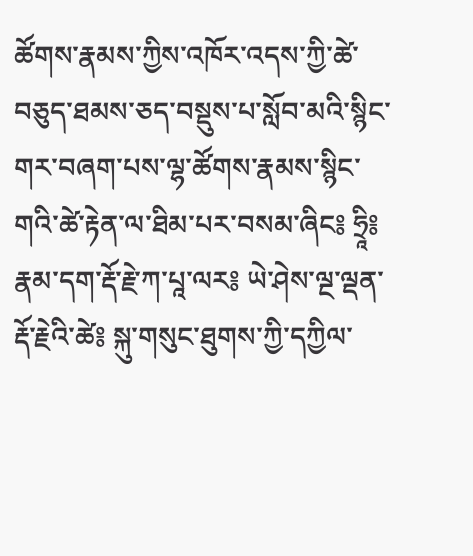ཚོགས་རྣམས་ཀྱིས་འཁོར་འདས་ཀྱི་ཚེ་བཅུད་ཐམས་ཅད་བསྡུས་པ་སློབ་མའི་སྙིང་གར་བཞག་པས་ལྷ་ཚོགས་རྣམས་སྙིང་གའི་ཚེ་རྟེན་ལ་ཐིམ་པར་བསམ་ཞིང༔ ཧྲཱི༔ རྣམ་དག་རྡོ་རྗེ་ཀ་པཱ་ལར༔ ཡེ་ཤེས་ལྔ་ལྡན་རྡོ་རྗེའི་ཚེ༔ སྐུ་གསུང་ཐུགས་ཀྱི་དཀྱིལ་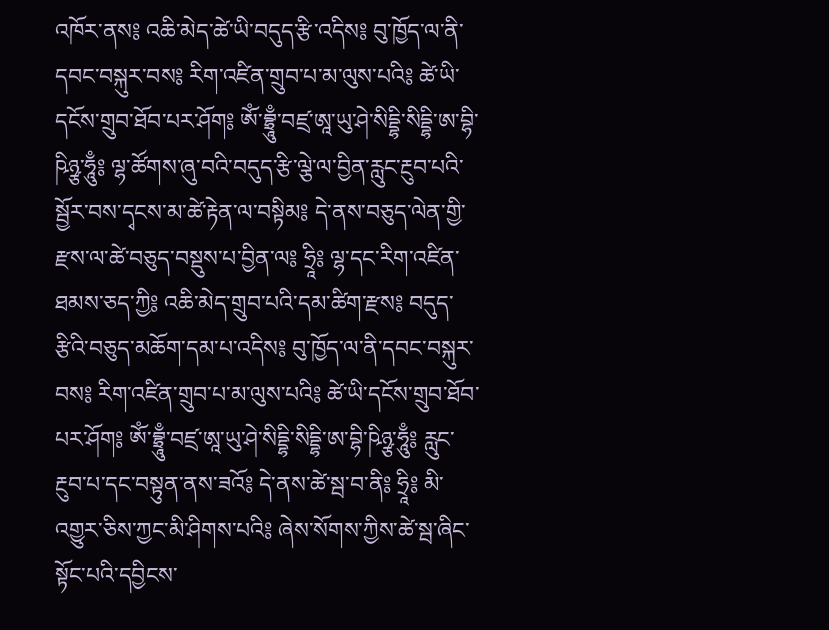འཁོར་ནས༔ འཆི་མེད་ཚེ་ཡི་བདུད་རྩི་འདིས༔ བུ་ཁྱོད་ལ་ནི་དབང་བསྐུར་བས༔ རིག་འཛིན་གྲུབ་པ་མ་ལུས་པའི༔ ཚེ་ཡི་དངོས་གྲུབ་ཐོབ་པར་ཤོག༔ ཨོཾ་བྷྲཱུྃ་བཛྲ་ཨཱ་ཡུ་ཤེ་སིདྡྷི་སིདྡྷི་ཨ་བྷི་ཥིཉྩ་ཧཱུྃ༔ ལྷ་ཚོགས་ཞུ་བའི་བདུད་རྩི་ལྕེ་ལ་བྱིན་རླུང་རྔུབ་པའི་སྦྱོར་བས་དྭངས་མ་ཚེ་རྟེན་ལ་བསྟིམ༔ དེ་ནས་བཅུད་ལེན་གྱི་རྫས་ལ་ཚེ་བཅུད་བསྡུས་པ་བྱིན་ལ༔ ཧྲཱི༔ ལྷ་དང་རིག་འཛིན་ཐམས་ཅད་ཀྱི༔ འཆི་མེད་གྲུབ་པའི་དམ་ཚིག་རྫས༔ བདུད་རྩིའི་བཅུད་མཆོག་དམ་པ་འདིས༔ བུ་ཁྱོད་ལ་ནི་དབང་བསྐུར་བས༔ རིག་འཛིན་གྲུབ་པ་མ་ལུས་པའི༔ ཚེ་ཡི་དངོས་གྲུབ་ཐོབ་པར་ཤོག༔ ཨོཾ་བྷྲཱུྃ་བཛྲ་ཨཱ་ཡུ་ཤེ་སིདྡྷི་སིདྡྷི་ཨ་བྷི་ཥིཉྩ་ཧཱུྃ༔ རླུང་རྔུབ་པ་དང་བསྟུན་ནས་ཟའོ༔ དེ་ནས་ཚེ་སྦ་བ་ནི༔ ཧྲཱི༔ མི་འགྱུར་ཅིས་ཀྱང་མི་ཤིགས་པའི༔ ཞེས་སོགས་ཀྱིས་ཚེ་སྦ་ཞིང་སྟོང་པའི་དབྱིངས་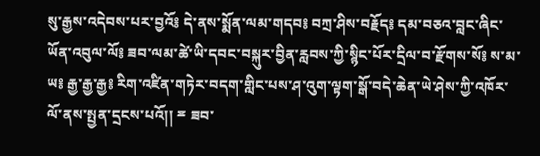སུ་རྒྱས་འདེབས་པར་བྱའོ༔ དེ་ནས་སྨོན་ལམ་གདབ༔ བཀྲ་ཤིས་བརྗོད༔ དམ་བཅའ་བླང་ཞིང་ཡོན་འབུལ་ལོ༔ ཟབ་ལམ་ཚེ་ཡི་དབང་བསྐུར་བྱིན་རླབས་ཀྱི་སྙིང་པོར་དྲིལ་བ་རྫོགས་སོ༔ ས་མ་ཡ༔ རྒྱ་རྒྱ་རྒྱ༔ རིག་འཛིན་གཏེར་བདག་གླིང་པས་ཤ་འུག་ལྟག་སྒོ་བདེ་ཆེན་ཡེ་ཤེས་ཀྱི་འཁོར་ལོ་ནས་སྤྱན་དྲངས་པའོ།། ྈ ཟབ་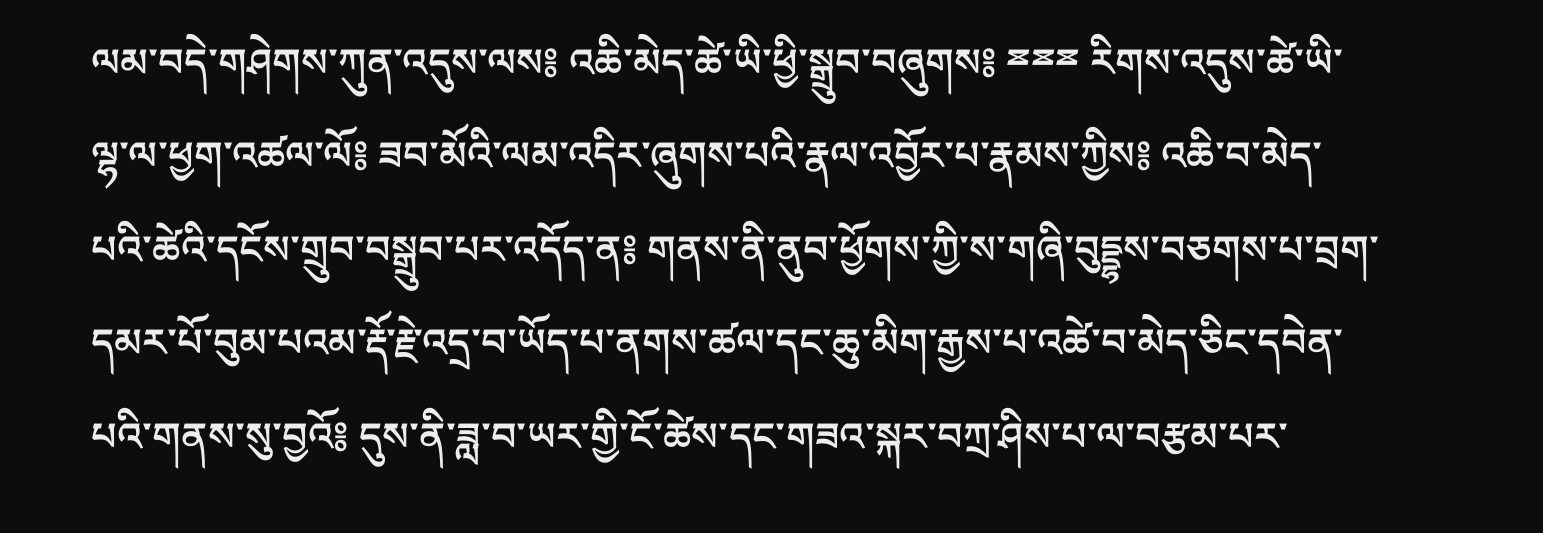ལམ་བདེ་གཤེགས་ཀུན་འདུས་ལས༔ འཆི་མེད་ཚེ་ཡི་ཕྱི་སྒྲུབ་བཞུགས༔ ྈྈྈ རིགས་འདུས་ཚེ་ཡི་ལྷ་ལ་ཕྱག་འཚལ་ལོ༔ ཟབ་མོའི་ལམ་འདིར་ཞུགས་པའི་རྣལ་འབྱོར་པ་རྣམས་ཀྱིས༔ འཆི་བ་མེད་པའི་ཚེའི་དངོས་གྲུབ་བསྒྲུབ་པར་འདོད་ན༔ གནས་ནི་ནུབ་ཕྱོགས་ཀྱི་ས་གཞི་བུདྡྷས་བཅགས་པ་བྲག་དམར་པོ་བུམ་པའམ་རྡོ་རྗེ་འདྲ་བ་ཡོད་པ་ནགས་ཚལ་དང་ཆུ་མིག་རྒྱས་པ་འཚེ་བ་མེད་ཅིང་དབེན་པའི་གནས་སུ་བྱའོ༔ དུས་ནི་ཟླ་བ་ཡར་གྱི་ངོ་ཚེས་དང་གཟའ་སྐར་བཀྲ་ཤིས་པ་ལ་བརྩམ་པར་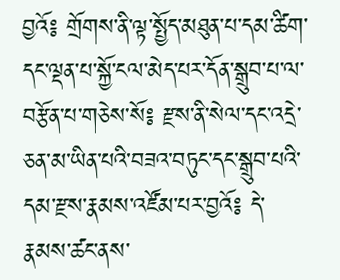བྱའོ༔ གྲོགས་ནི་ལྟ་སྤྱོད་མཐུན་པ་དམ་ཚིག་དང་ལྡན་པ་སྐྱོ་ངལ་མེད་པར་དོན་སྒྲུབ་པ་ལ་བརྩོན་པ་གཅེས་སོ༔ རྫས་ནི་སེལ་དང་འདྲེ་ཅན་མ་ཡིན་པའི་བཟའ་བཏུང་དང་སྒྲུབ་པའི་དམ་རྫས་རྣམས་འཛོམ་པར་བྱའོ༔ དེ་རྣམས་ཚང་ནས་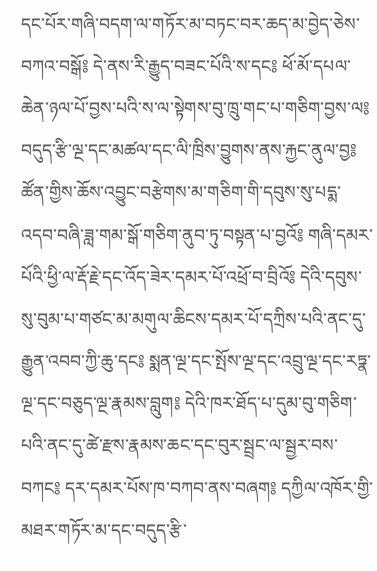དང་པོར་གཞི་བདག་ལ་གཏོར་མ་བཏང་བར་ཆད་མ་བྱེད་ཅེས་བཀའ་བསྒོ༔ དེ་ནས་རི་རྒྱུད་བཟང་པོའི་ས་དང༔ ཕོ་མོ་དཔལ་ཆེན་ཉལ་པོ་བྱས་པའི་ས་ལ་སྟེགས་བུ་ཁྲུ་གང་པ་གཅིག་བྱས་ལ༔ བདུད་རྩི་ལྔ་དང་མཚལ་དང་ལི་ཁྲིས་བྱུགས་ནས་རྐྱང་ནུལ་བྱ༔ ཚོན་གྱིས་ཆོས་འབྱུང་བརྩེགས་མ་གཅིག་གི་དབུས་སུ་པདྨ་འདབ་བཞི་ཟླ་གམ་སྒོ་གཅིག་ནུབ་ཏུ་བསྟན་པ་བྱའོ༔ གཞི་དམར་པོའི་ཕྱི་ལ་རྡོ་རྗེ་དང་འོད་ཟེར་དམར་པོ་འཕྲོ་བ་བྲིའོ༔ དེའི་དབུས་སུ་བུམ་པ་གཙང་མ་མགུལ་ཆིངས་དམར་པོ་དཀྲིས་པའི་ནང་དུ་རྒྱུན་འབབ་ཀྱི་ཆུ་དང༔ སྨན་ལྔ་དང་སྤོས་ལྔ་དང་འབྲུ་ལྔ་དང་རཏྣ་ལྔ་དང་བཅུད་ལྔ་རྣམས་བླུག༔ དེའི་ཁར་ཐོད་པ་དུམ་བུ་གཅིག་པའི་ནང་དུ་ཚེ་རྫས་རྣམས་ཆང་དང་བུར་སྦྲང་ལ་སྦྱར་བས་བཀང༔ དར་དམར་པོས་ཁ་བཀབ་ནས་བཞག༔ དཀྱིལ་འཁོར་གྱི་མཐར་གཏོར་མ་དང་བདུད་རྩི་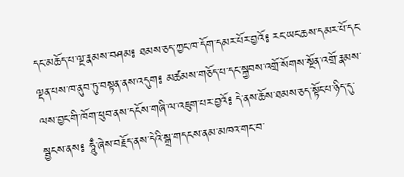དང་མཆོད་པ་ལྔ་རྣམས་བཤམ༔ ཐམས་ཅད་ཀྱང་ཁ་དོག་དམར་པོར་བྱའོ༔ རང་ཡང་ཆས་དམར་པོ་དང་ལྡན་པས་ཁ་ནུབ་ཏུ་བསྟན་ནས་འདུག༔ མཚམས་གཅོད་པ་དང་སྐྱབས་འགྲོ་སོགས་སྔོན་འགྲོ་རྣམས་ལས་བྱང་གི་ཁོག་ཕུབ་ནས་དངོས་གཞི་ལ་འཇུག་པར་བྱའོ༔ དེ་ནས་ཆོས་ཐམས་ཅད་སྟོང་པ་ཉིད་དུ་སྦྱངས་ནས༔ ཧཱུྃ་ཞེས་བརྗོད་ནས་དེའི་སྒྲ་གདངས་ནམ་མཁའ་གང་བ་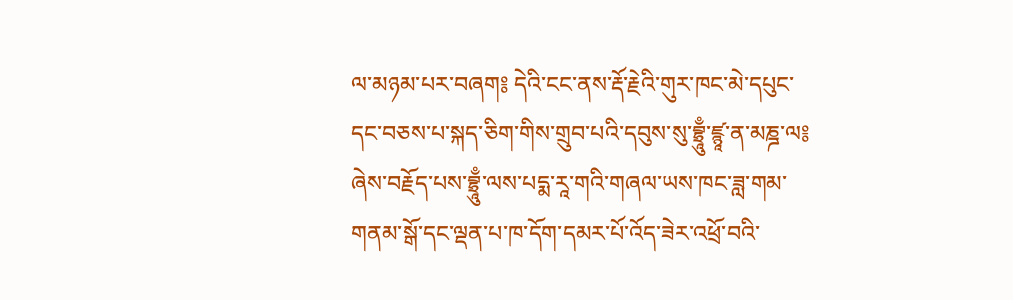ལ་མཉམ་པར་བཞག༔ དེའི་ངང་ནས་རྡོ་རྗེའི་གུར་ཁང་མེ་དཔུང་དང་བཅས་པ་སྐད་ཅིག་གིས་གྲུབ་པའི་དབུས་སུ་བྷྲཱུྃ་ཛྙཱ་ན་མཎྜ་ལ༔ ཞེས་བརྗོད་པས་བྷྲཱུྃ་ལས་པདྨ་རཱ་གའི་གཞལ་ཡས་ཁང་ཟླ་གམ་གནམ་སྒོ་དང་ལྡན་པ་ཁ་དོག་དམར་པོ་འོད་ཟེར་འཕྲོ་བའི་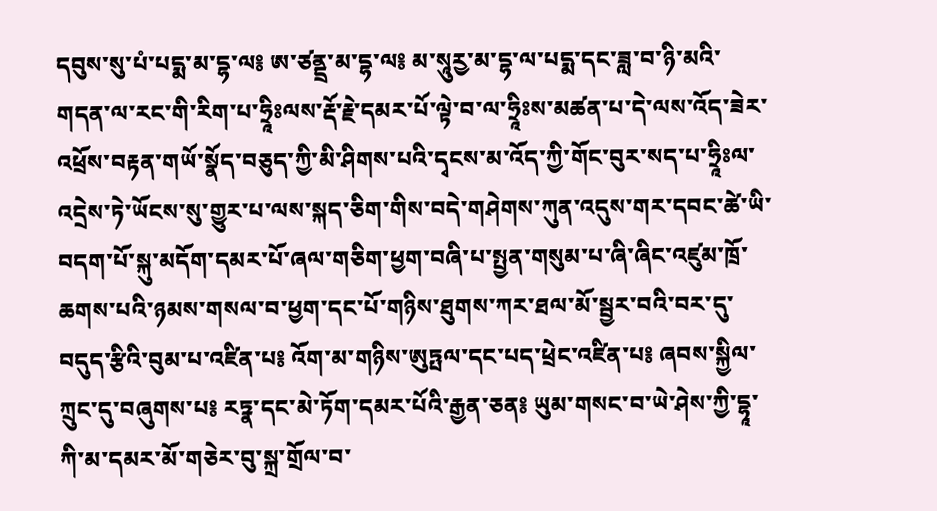དབུས་སུ་པཾ་པདྨ་མ་དྷ་ལ༔ ཨ་ཙནྡྲ་མ་དྷ་ལ༔ མ་སཱུརྱ་མ་དྷ་ལ་པདྨ་དང་ཟླ་བ་ཉི་མའི་གདན་ལ་རང་གི་རིག་པ་ཧྲཱིཿལས་རྡོ་རྗེ་དམར་པོ་ལྟེ་བ་ལ་ཧྲཱིཿས་མཚན་པ་དེ་ལས་འོད་ཟེར་འཕྲོས་བརྟན་གཡོ་སྣོད་བཅུད་ཀྱི་མི་ཤིགས་པའི་དྭངས་མ་འོད་ཀྱི་གོང་བུར་སད་པ་ཧྲཱིཿལ་འདྲེས་ཏེ་ཡོངས་སུ་གྱུར་པ་ལས་སྐད་ཅིག་གིས་བདེ་གཤེགས་ཀུན་འདུས་གར་དབང་ཚེ་ཡི་བདག་པོ་སྐུ་མདོག་དམར་པོ་ཞལ་གཅིག་ཕྱག་བཞི་པ་སྤྱན་གསུམ་པ་ཞི་ཞིང་འཛུམ་ཁྲོ་ཆགས་པའི་ཉམས་གསལ་བ་ཕྱག་དང་པོ་གཉིས་ཐུགས་ཀར་ཐལ་མོ་སྦྱར་བའི་བར་དུ་བདུད་རྩིའི་བུམ་པ་འཛིན་པ༔ འོག་མ་གཉིས་ཨུཏྤལ་དང་པད་ཕྲེང་འཛིན་པ༔ ཞབས་སྐྱིལ་ཀྲུང་དུ་བཞུགས་པ༔ རཏྣ་དང་མེ་ཏོག་དམར་པོའི་རྒྱན་ཅན༔ ཡུམ་གསང་བ་ཡེ་ཤེས་ཀྱི་དྷཱ་ཀི་མ་དམར་མོ་གཅེར་བུ་སྐྲ་གྲོལ་བ་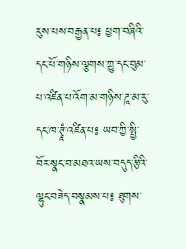རུས་པས་བརྒྱན་པ༔ ཕྱག་བཞིའི་དང་པོ་གཉིས་ལྕགས་ཀྱུ་དང་བུམ་པ་འཛིན་པ་འོག་མ་གཉིས་ཌཱ་མ་རུ་དང་ཁ་ཊྭཱཾ་འཛིན་པ༔ ཡབ་ཀྱི་སྤྱི་བོར་སྣང་བ་མཐའ་ཡས་བདུད་རྩིའི་ལྷུང་བཟེད་བསྣམས་པ༔ ཐུགས་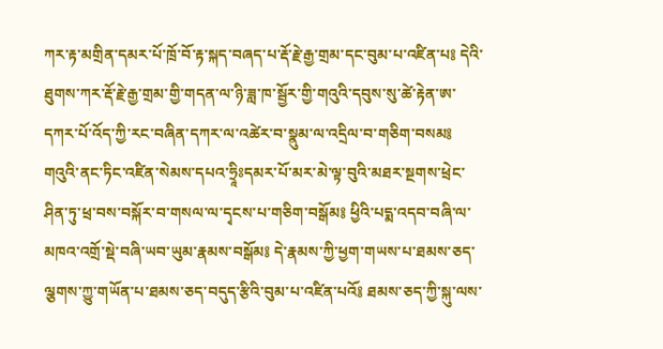ཀར་རྟ་མགྲིན་དམར་པོ་ཁྲོ་བོ་རྟ་སྐད་བཞད་པ་རྡོ་རྗེ་རྒྱ་གྲམ་དང་བུམ་པ་འཛིན་པ༔ དེའི་ཐུགས་ཀར་རྡོ་རྗེ་རྒྱ་གྲམ་གྱི་གདན་ལ་ཉི་ཟླ་ཁ་སྦྱོར་གྱི་གའུའི་དབུས་སུ་ཚེ་རྟེན་ཨ་དཀར་པོ་འོད་ཀྱི་རང་བཞིན་དཀར་ལ་འཚེར་བ་སྣུམ་ལ་འདྲིལ་བ་གཅིག་བསམ༔ གའུའི་ནང་ཏིང་འཛིན་སེམས་དཔའ་ཧྲཱིཿདམར་པོ་མར་མེ་ལྟ་བུའི་མཐར་སྔགས་ཕྲེང་ཤིན་ཏུ་ཕྲ་བས་བསྐོར་བ་གསལ་ལ་དྭངས་པ་གཅིག་བསྒོམ༔ ཕྱིའི་པདྨ་འདབ་བཞི་ལ་མཁའ་འགྲོ་སྡེ་བཞི་ཡབ་ཡུམ་རྣམས་བསྒོམ༔ དེ་རྣམས་ཀྱི་ཕྱག་གཡས་པ་ཐམས་ཅད་ལྕགས་ཀྱུ་གཡོན་པ་ཐམས་ཅད་བདུད་རྩིའི་བུམ་པ་འཛིན་པའོ༔ ཐམས་ཅད་ཀྱི་སྐུ་ལས་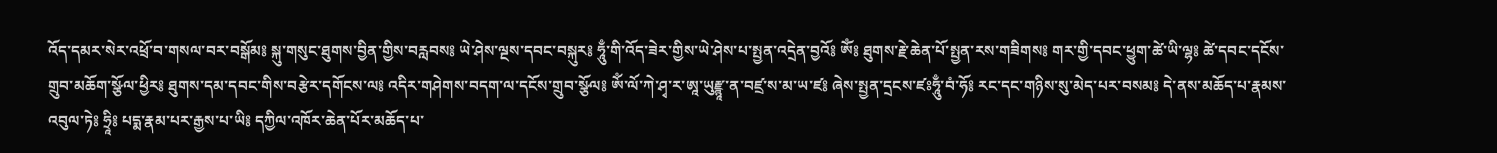འོད་དམར་སེར་འཕྲོ་བ་གསལ་བར་བསྒོམ༔ སྐུ་གསུང་ཐུགས་བྱིན་གྱིས་བརླབས༔ ཡེ་ཤེས་ལྔས་དབང་བསྐུར༔ ཧཱུྃ་གི་འོད་ཟེར་གྱིས་ཡེ་ཤེས་པ་སྤྱན་འདྲེན་བྱའོ༔ ཨོཾ༔ ཐུགས་རྗེ་ཆེན་པོ་སྤྱན་རས་གཟིགས༔ གར་གྱི་དབང་ཕྱུག་ཚེ་ཡི་ལྷ༔ ཚེ་དབང་དངོས་གྲུབ་མཆོག་སྩོལ་ཕྱིར༔ ཐུགས་དམ་དབང་གིས་བརྩེར་དགོངས་ལ༔ འདིར་གཤེགས་བདག་ལ་དངོས་གྲུབ་སྩོལ༔ ཨོཾ་ལོ་ཀེ་ཤྭ་ར་ཨཱ་ཡུརྫྙཱ་ན་བཛྲ་ས་མ་ཡ་ཛ༔ ཞེས་སྤྱན་དྲངས་ཛཿཧཱུྃ་བཾ་ཧོ༔ རང་དང་གཉིས་སུ་མེད་པར་བསམ༔ དེ་ནས་མཆོད་པ་རྣམས་འབུལ་ཏེ༔ ཧྲཱི༔ པདྨ་རྣམ་པར་རྒྱས་པ་ཡི༔ དཀྱིལ་འཁོར་ཆེན་པོར་མཆོད་པ་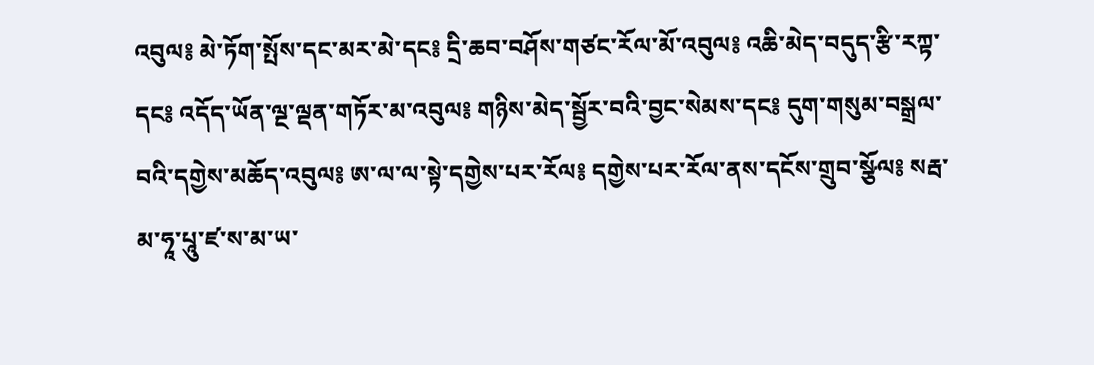འབུལ༔ མེ་ཏོག་སྤོས་དང་མར་མེ་དང༔ དྲི་ཆབ་བཤོས་གཙང་རོལ་མོ་འབུལ༔ འཆི་མེད་བདུད་རྩི་རཀྟ་དང༔ འདོད་ཡོན་ལྔ་ལྡན་གཏོར་མ་འབུལ༔ གཉིས་མེད་སྦྱོར་བའི་བྱང་སེམས་དང༔ དུག་གསུམ་བསྒྲལ་བའི་དགྱེས་མཆོད་འབུལ༔ ཨ་ལ་ལ་སྟེ་དགྱེས་པར་རོལ༔ དགྱེས་པར་རོལ་ནས་དངོས་གྲུབ་སྩོལ༔ སརྦ་མ་ཧཱ་པཱུ་ཛ་ས་མ་ཡ་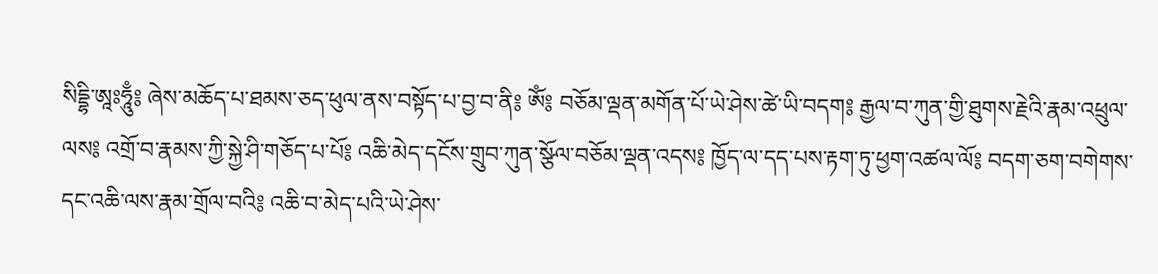སིདྡྷི་ཨཱཿཧཱུྃ༔ ཞེས་མཆོད་པ་ཐམས་ཅད་ཕུལ་ནས་བསྟོད་པ་བྱ་བ་ནི༔ ཨོཾ༔ བཅོམ་ལྡན་མགོན་པོ་ཡེ་ཤེས་ཚེ་ཡི་བདག༔ རྒྱལ་བ་ཀུན་གྱི་ཐུགས་རྗེའི་རྣམ་འཕྲུལ་ལས༔ འགྲོ་བ་རྣམས་ཀྱི་སྐྱེ་ཤི་གཅོད་པ་པོ༔ འཆི་མེད་དངོས་གྲུབ་ཀུན་སྩོལ་བཅོམ་ལྡན་འདས༔ ཁྱོད་ལ་དད་པས་རྟག་ཏུ་ཕྱག་འཚལ་ལོ༔ བདག་ཅག་བགེགས་དང་འཆི་ལས་རྣམ་གྲོལ་བའི༔ འཆི་བ་མེད་པའི་ཡེ་ཤེས་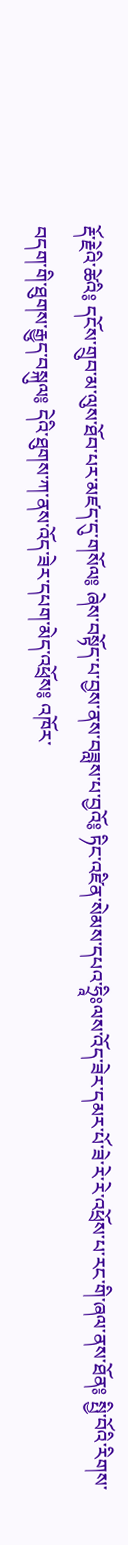རྡོ་རྗེའི་ཚེའི༔ དངོས་གྲུབ་མ་ལུས་ཐོབ་པར་མཛད་དུ་གསོལ༔ ཞེས་བསྟོད་པ་བྱས་ནས་བཟླས་པ་བྱའོ༔ ཏིང་འཛིན་སེམས་དཔའ་ཧྲཱིཿལས་འོད་ཟེར་དམར་པོ་ཟེ་རེ་རེ་འཕྲོས་པ་རང་གི་ཞལ་ནས་ཐོན༔ སྤྱི་བོའི་རིགས་བདག་གི་ཐུགས་རྒྱུད་བསྐུལ༔ དེའི་ཐུགས་ཀ་ནས་འོད་ཟེར་དཔག་མེད་འཕྲོས༔ འཁོར་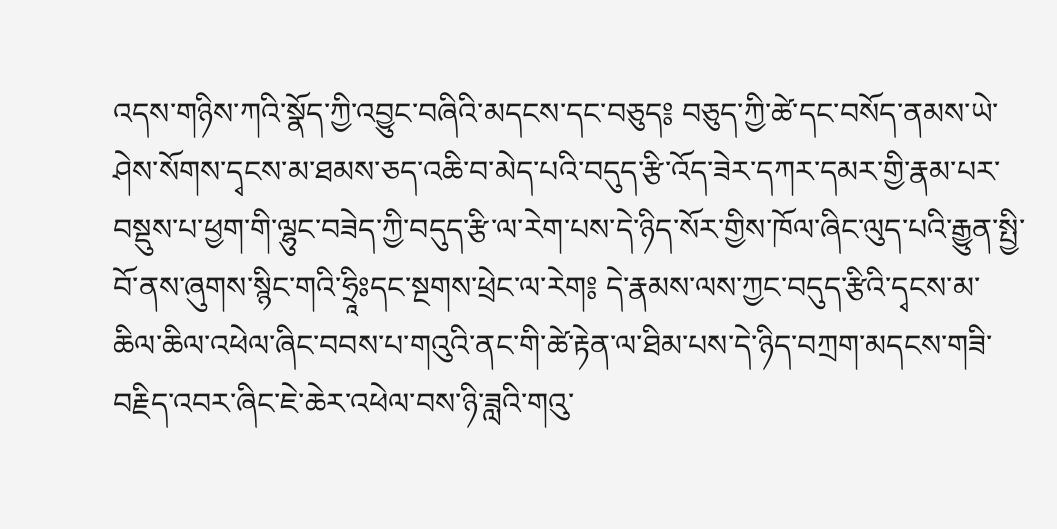འདས་གཉིས་ཀའི་སྣོད་ཀྱི་འབྱུང་བཞིའི་མདངས་དང་བཅུད༔ བཅུད་ཀྱི་ཚེ་དང་བསོད་ནམས་ཡེ་ཤེས་སོགས་དྭངས་མ་ཐམས་ཅད་འཆི་བ་མེད་པའི་བདུད་རྩི་འོད་ཟེར་དཀར་དམར་གྱི་རྣམ་པར་བསྡུས་པ་ཕྱག་གི་ལྷུང་བཟེད་ཀྱི་བདུད་རྩི་ལ་རེག་པས་དེ་ཉིད་སོར་གྱིས་ཁོལ་ཞིང་ལུད་པའི་རྒྱུན་སྤྱི་བོ་ནས་ཞུགས་སྙིང་གའི་ཧྲཱིཿདང་སྔགས་ཕྲེང་ལ་རེག༔ དེ་རྣམས་ལས་ཀྱང་བདུད་རྩིའི་དྭངས་མ་ཆིལ་ཆིལ་འཕེལ་ཞིང་བབས་པ་གའུའི་ནང་གི་ཚེ་རྟེན་ལ་ཐིམ་པས་དེ་ཉིད་བཀྲག་མདངས་གཟི་བརྗིད་འབར་ཞིང་ཇེ་ཆེར་འཕེལ་བས་ཉི་ཟླའི་གའུ་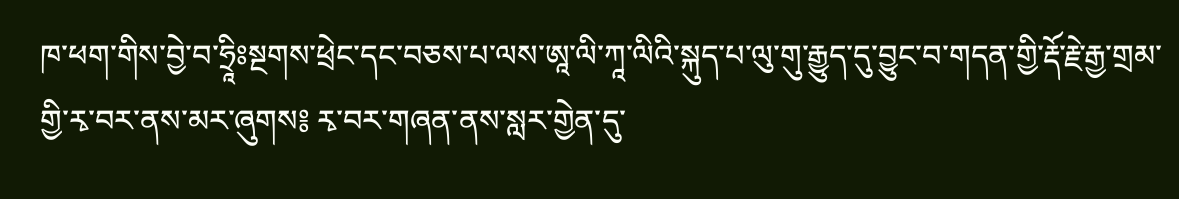ཁ་ཕག་གིས་བྱེ་བ་ཧྲཱིཿསྔགས་ཕྲེང་དང་བཅས་པ་ལས་ཨཱ་ལི་ཀཱ་ལིའི་སྐུད་པ་ལུ་གུ་རྒྱུད་དུ་བྱུང་བ་གདན་གྱི་རྡོ་རྗེ་རྒྱ་གྲམ་གྱི་རྭ་བར་ནས་མར་ཞུགས༔ རྭ་བར་གཞན་ནས་སླར་གྱེན་དུ་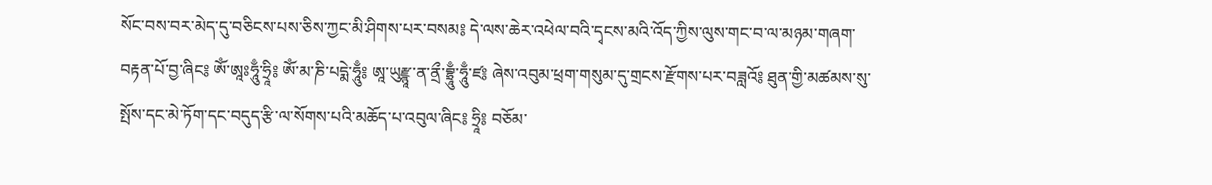སོང་བས་བར་མེད་དུ་བཅིངས་པས་ཅིས་ཀྱང་མི་ཤིགས་པར་བསམ༔ དེ་ལས་ཆེར་འཕེལ་བའི་དྭངས་མའི་འོད་ཀྱིས་ལུས་གང་བ་ལ་མཉམ་གཞག་བརྟན་པོ་བྱ་ཞིང༔ ཨོཾ་ཨཱཿཧཱུྃ་ཧྲཱི༔ ཨོཾ་མ་ཎི་པདྨེ་ཧཱུྃ༔ ཨཱ་ཡུརྫྙཱ་ན་ནྲྀ་བྷྲཱུྃ་ཧཱུྃ་ཛ༔ ཞེས་འབུམ་ཕྲག་གསུམ་དུ་གྲངས་རྫོགས་པར་བཟླའོ༔ ཐུན་གྱི་མཚམས་སུ་སྤོས་དང་མེ་ཏོག་དང་བདུད་རྩི་ལ་སོགས་པའི་མཆོད་པ་འབུལ་ཞིང༔ ཧྲཱི༔ བཅོམ་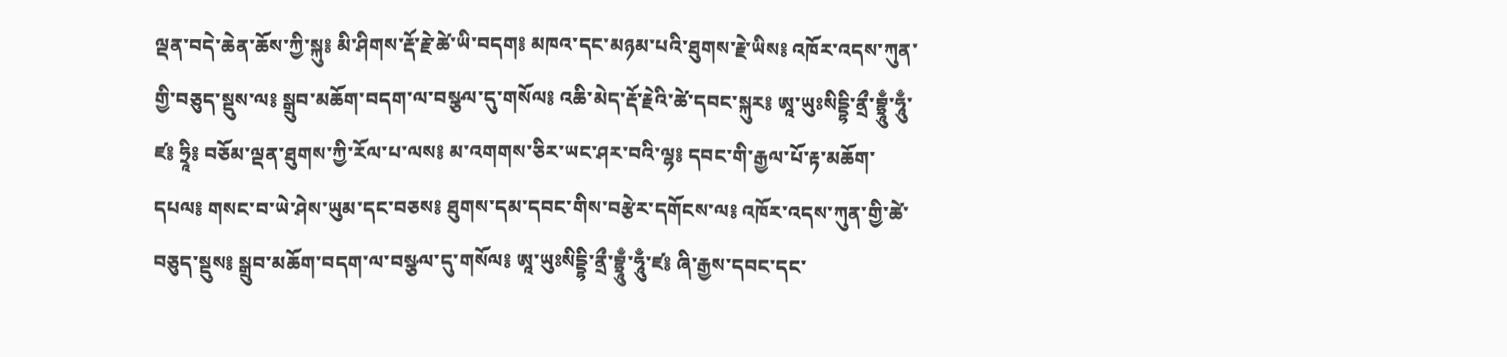ལྡན་བདེ་ཆེན་ཆོས་ཀྱི་སྐུ༔ མི་ཤིགས་རྡོ་རྗེ་ཚེ་ཡི་བདག༔ མཁའ་དང་མཉམ་པའི་ཐུགས་རྗེ་ཡིས༔ འཁོར་འདས་ཀུན་གྱི་བཅུད་སྡུས་ལ༔ སྒྲུབ་མཆོག་བདག་ལ་བསྩལ་དུ་གསོལ༔ འཆི་མེད་རྡོ་རྗེའི་ཚེ་དབང་སྐུར༔ ཨཱ་ཡུཿསིདྡྷི་ནྲྀ་བྷྲཱུྃ་ཧཱུྃ་ཛ༔ ཧྲཱི༔ བཅོམ་ལྡན་ཐུགས་ཀྱི་རོལ་པ་ལས༔ མ་འགགས་ཅིར་ཡང་ཤར་བའི་ལྷ༔ དབང་གི་རྒྱལ་པོ་རྟ་མཆོག་དཔལ༔ གསང་བ་ཡེ་ཤེས་ཡུམ་དང་བཅས༔ ཐུགས་དམ་དབང་གིས་བརྩེར་དགོངས་ལ༔ འཁོར་འདས་ཀུན་གྱི་ཚེ་བཅུད་སྡུས༔ སྒྲུབ་མཆོག་བདག་ལ་བསྩལ་དུ་གསོལ༔ ཨཱ་ཡུཿསིདྡྷི་ནྲྀ་བྷྲཱུྃ་ཧཱུྃ་ཛ༔ ཞི་རྒྱས་དབང་དང་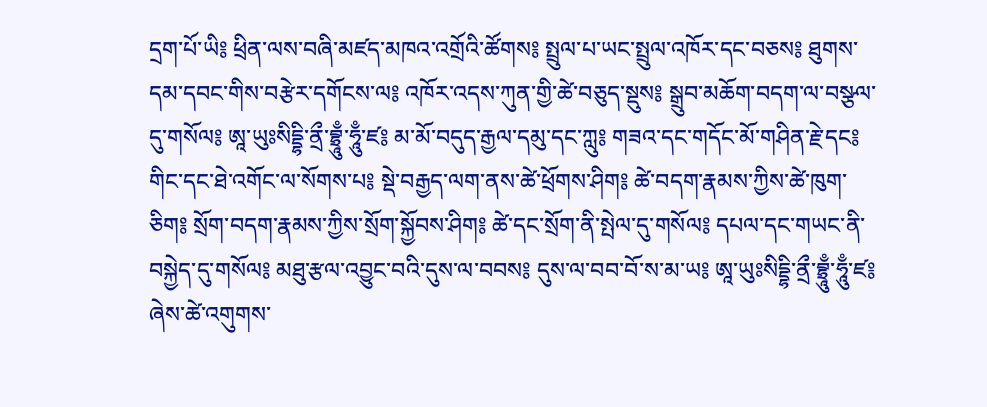དྲག་པོ་ཡི༔ ཕྲིན་ལས་བཞི་མཛད་མཁའ་འགྲོའི་ཚོགས༔ སྤྲུལ་པ་ཡང་སྤྲུལ་འཁོར་དང་བཅས༔ ཐུགས་དམ་དབང་གིས་བརྩེར་དགོངས་ལ༔ འཁོར་འདས་ཀུན་གྱི་ཚེ་བཅུད་སྡུས༔ སྒྲུབ་མཆོག་བདག་ལ་བསྩལ་དུ་གསོལ༔ ཨཱ་ཡུཿསིདྡྷི་ནྲྀ་བྷྲཱུྃ་ཧཱུྃ་ཛ༔ མ་མོ་བདུད་རྒྱལ་དམུ་དང་ཀླུ༔ གཟའ་དང་གདོང་མོ་གཤིན་རྗེ་དང༔ གིང་དང་ཐེ་འགོང་ལ་སོགས་པ༔ སྡེ་བརྒྱད་ལག་ནས་ཚེ་ཕྲོགས་ཤིག༔ ཚེ་བདག་རྣམས་ཀྱིས་ཚེ་ཁུག་ཅིག༔ སྲོག་བདག་རྣམས་ཀྱིས་སྲོག་སྐྱོབས་ཤིག༔ ཚེ་དང་སྲོག་ནི་སྤེལ་དུ་གསོལ༔ དཔལ་དང་གཡང་ནི་བསྐྱེད་དུ་གསོལ༔ མཐུ་རྩལ་འབྱུང་བའི་དུས་ལ་བབས༔ དུས་ལ་བབ་བོ་ས་མ་ཡ༔ ཨཱ་ཡུཿསིདྡྷི་ནྲྀ་བྷྲཱུྃ་ཧཱུྃ་ཛ༔ ཞེས་ཚེ་འགུགས་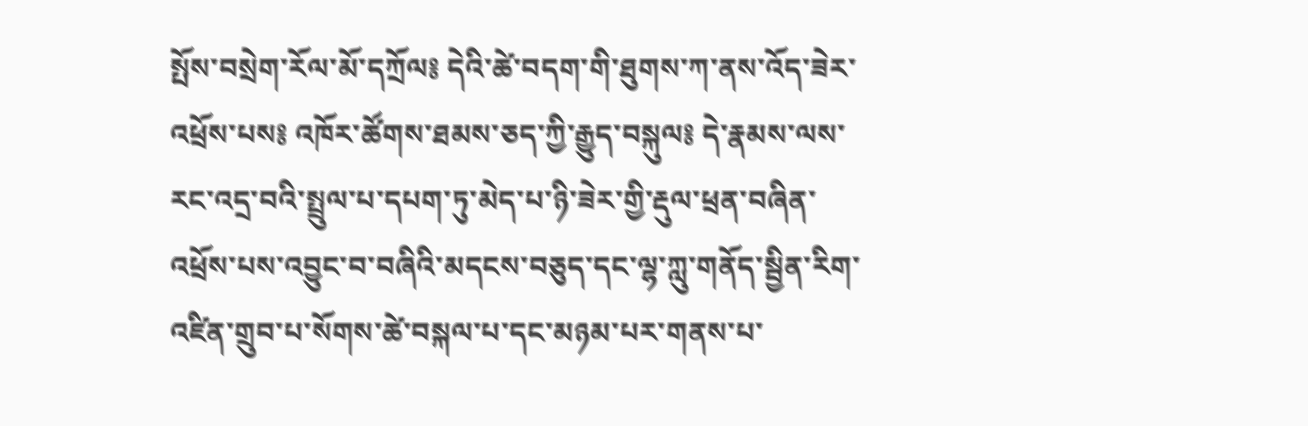སྤོས་བསྲེག་རོལ་མོ་དཀྲོལ༔ དེའི་ཚེ་བདག་གི་ཐུགས་ཀ་ནས་འོད་ཟེར་འཕྲོས་པས༔ འཁོར་ཚོགས་ཐམས་ཅད་ཀྱི་རྒྱུད་བསྐུལ༔ དེ་རྣམས་ལས་རང་འདྲ་བའི་སྤྲུལ་པ་དཔག་ཏུ་མེད་པ་ཉི་ཟེར་གྱི་རྡུལ་ཕྲན་བཞིན་འཕྲོས་པས་འབྱུང་བ་བཞིའི་མདངས་བཅུད་དང་ལྷ་ཀླུ་གནོད་སྦྱིན་རིག་འཛིན་གྲུབ་པ་སོགས་ཚེ་བསྐལ་པ་དང་མཉམ་པར་གནས་པ་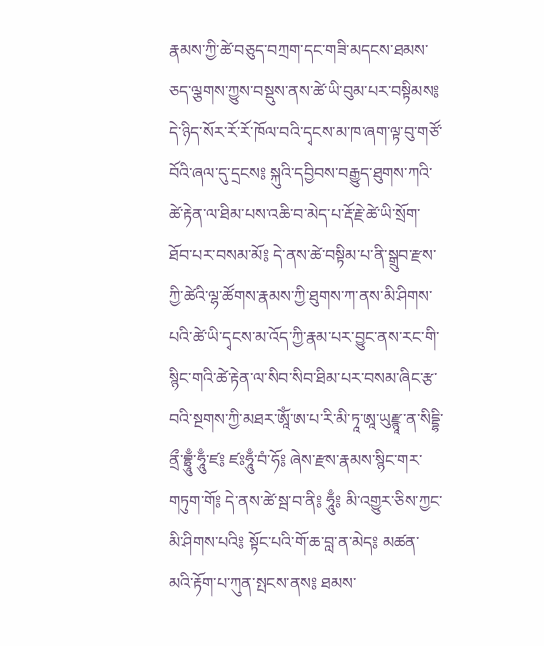རྣམས་ཀྱི་ཚེ་བཅུད་བཀྲག་དང་གཟི་མདངས་ཐམས་ཅད་ལྕགས་ཀྱུས་བསྡུས་ནས་ཚེ་ཡི་བུམ་པར་བསྟིམས༔ དེ་ཉིད་སོར་རོ་རོ་ཁོལ་བའི་དྭངས་མ་ཁ་ཞག་ལྟ་བུ་གཙོ་བོའི་ཞལ་དུ་དྲངས༔ སྐུའི་དབྱིབས་བརྒྱུད་ཐུགས་ཀའི་ཚེ་རྟེན་ལ་ཐིམ་པས་འཆི་བ་མེད་པ་རྡོ་རྗེ་ཚེ་ཡི་སྲོག་ཐོབ་པར་བསམ་མོ༔ དེ་ནས་ཚེ་བསྟིམ་པ་ནི་སྒྲུབ་རྫས་ཀྱི་ཚེའི་ལྷ་ཚོགས་རྣམས་ཀྱི་ཐུགས་ཀ་ནས་མི་ཤིགས་པའི་ཚེ་ཡི་དྭངས་མ་འོད་ཀྱི་རྣམ་པར་བྱུང་ནས་རང་གི་སྙིང་གའི་ཚེ་རྟེན་ལ་སིབ་སིབ་ཐིམ་པར་བསམ་ཞིང་རྩ་བའི་སྔགས་ཀྱི་མཐར་ཨཱོཾ་ཨ་པ་རི་མི་ཏཱ་ཨཱ་ཡུརྫྙཱ་ན་སིདྡྷི་ནྲྀ་བྷྲཱུྃ་ཧཱུྃ་ཛ༔ ཛཿཧཱུྃ་བཾ་ཧོ༔ ཞེས་རྫས་རྣམས་སྙིང་གར་གཏུག་གོ༔ དེ་ནས་ཚེ་སྦ་བ་ནི༔ ཧཱུྃ༔ མི་འགྱུར་ཅིས་ཀྱང་མི་ཤིགས་པའི༔ སྟོང་པའི་གོ་ཆ་བླ་ན་མེད༔ མཚན་མའི་རྟོག་པ་ཀུན་སྤངས་ནས༔ ཐམས་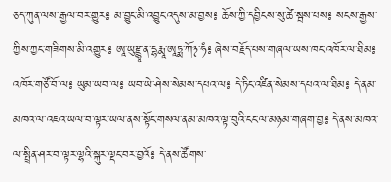ཅད་ཀུན་ལས་རྒྱལ་བར་གྱུར༔ མ་བྱུང་མི་འབྱུང་འདུས་མ་བྱས༔ ཆོས་ཀྱི་དབྱིངས་སུ་ཚེ་སྦས་པས༔ སངས་རྒྱས་ཀྱིས་ཀྱང་གཟིགས་མི་འགྱུར༔ ཨཱ་ཡུརྫྙཱ་ན་དྷརྨཱ་ཨཱཏྨ་ཀོ྅་ཧཾ༔ ཞེས་བརྗོད་པས་གཞལ་ཡས་ཁང་འཁོར་ལ་ཐིམ༔ འཁོར་གཙོ་བོ་ལ༔ ཡུམ་ཡབ་ལ༔ ཡབ་ཡེ་ཤེས་སེམས་དཔའ་ལ༔ དེ་ཏིང་འཛིན་སེམས་དཔའ་ལ་ཐིམ༔ དེ་ནམ་མཁའ་ལ་འཇའ་ཡལ་བ་ལྟར་ཡལ་ནས་སྟོང་གསལ་ནམ་མཁའ་ལྟ་བུའི་ངང་ལ་མཉམ་གཞག་བྱ༔ དེ་ནས་མཁའ་ལ་སྤྲིན་ཤར་བ་ལྟར་ལྷའི་སྐུར་ལྡང་བར་བྱའོ༔ དེ་ནས་ཚོགས་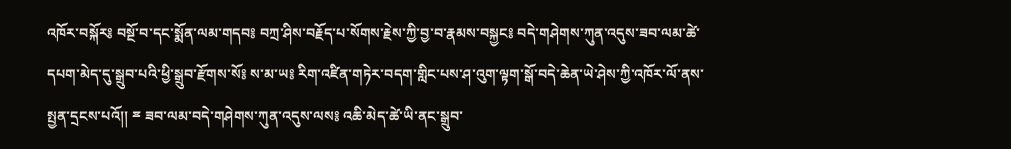འཁོར་བསྐོར༔ བསྔོ་བ་དང་སྨོན་ལམ་གདབ༔ བཀྲ་ཤིས་བརྗོད་པ་སོགས་རྗེས་ཀྱི་བྱ་བ་རྣམས་བསྐྱང༔ བདེ་གཤེགས་ཀུན་འདུས་ཟབ་ལམ་ཚེ་དཔག་མེད་དུ་སྒྲུབ་པའི་ཕྱི་སྒྲུབ་རྫོགས་སོ༔ ས་མ་ཡ༔ རིག་འཛིན་གཏེར་བདག་གླིང་པས་ཤ་འུག་ལྟག་སྒོ་བདེ་ཆེན་ཡེ་ཤེས་ཀྱི་འཁོར་ལོ་ནས་སྤྱན་དྲངས་པའོ།། ྈ ཟབ་ལམ་བདེ་གཤེགས་ཀུན་འདུས་ལས༔ འཆི་མེད་ཚེ་ཡི་ནང་སྒྲུབ་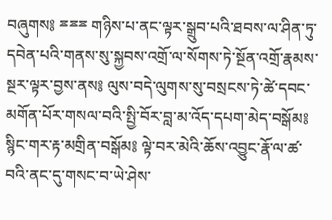བཞུགས༔ ྈྈྈ གཉིས་པ་ནང་ལྟར་སྒྲུབ་པའི་ཐབས་ལ་ཤིན་ཏུ་དབེན་པའི་གནས་སུ་སྐྱབས་འགྲོ་ལ་སོགས་ཏེ་སྔོན་འགྲོ་རྣམས་སྔར་ལྟར་བྱས་ནས༔ ལུས་བདེ་ལུགས་སུ་བསྲངས་ཏེ་ཚེ་དབང་མགོན་པོར་གསལ་བའི་སྤྱི་བོར་བླ་མ་འོད་དཔག་མེད་བསྒོམ༔ སྙིང་གར་རྟ་མགྲིན་བསྒོམ༔ ལྟེ་བར་མེའི་ཆོས་འབྱུང་རྣོ་ལ་ཚ་བའི་ནང་དུ་གསང་བ་ཡེ་ཤེས་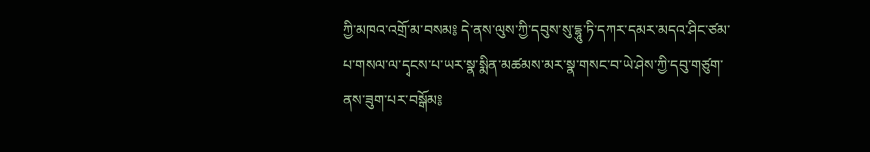ཀྱི་མཁའ་འགྲོ་མ་བསམ༔ དེ་ནས་ལུས་ཀྱི་དབུས་སུ་དྷཱུ་ཏི་དཀར་དམར་མདའ་ཤིང་ཙམ་པ་གསལ་ལ་དྭངས་པ་ཡར་སྣ་སྨིན་མཚམས་མར་སྣ་གསང་བ་ཡེ་ཤེས་ཀྱི་དབུ་གཙུག་ནས་ཟུག་པར་བསྒོམ༔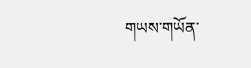གཡས་གཡོན་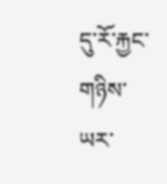དུ་རོ་རྐྱང་གཉིས་ཡར་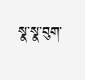སྣ་སྣ་བུག་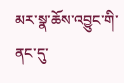མར་སྣ་ཆོས་འབྱུང་གི་ནང་དུ་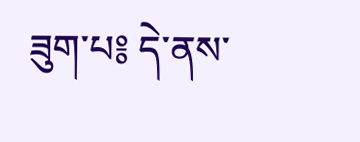ཟུག་པ༔ དེ་ནས་